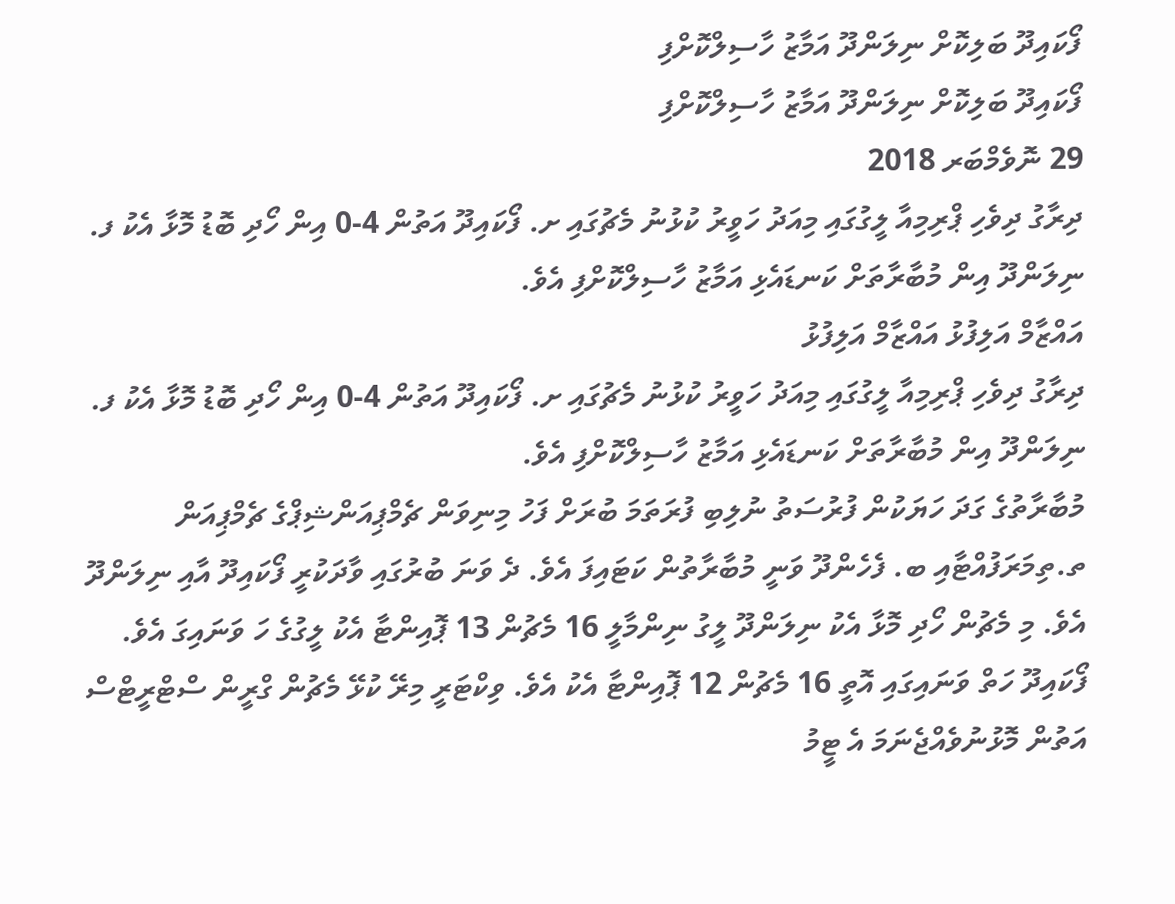ފޯކައިދޫ ބަލިކޮށް ނިލަންދޫ އަމާޒު ހާސިލްކޮށްފި
ފޯކައިދޫ ބަލިކޮށް ނިލަންދޫ އަމާޒު ހާސިލްކޮށްފި
29 ނޮވެމްބަރ 2018
ދިރާގު ދިވެހި ޕްރިމިއާ ލީގުގައި މިއަދު ހަވީރު ކުޅުނު މެޗުގައި ށ. ފޯކައިދޫ އަތުން 4-0 އިން ހޯދި ބޮޑު މޮޅާ އެކު ފ. ނިލަންދޫ އިން މުބާރާތަށް ކަނޑައެޅި އަމާޒު ހާސިލްކޮށްފި އެވެ.
އައްޒާމް އަލިފުޅު އައްޒާމް އަލިފުޅު
ދިރާގު ދިވެހި ޕްރިމިއާ ލީގުގައި މިއަދު ހަވީރު ކުޅުނު މެޗުގައި ށ. ފޯކައިދޫ އަތުން 4-0 އިން ހޯދި ބޮޑު މޮޅާ އެކު ފ. ނިލަންދޫ އިން މުބާރާތަށް ކަނޑައެޅި އަމާޒު ހާސިލްކޮށްފި އެވެ.
މުބާރާތުގެ ގަދަ ހަޔަކުން ފުރުސަތު ނުލިބި ފުރަތަމަ ބުރަށް ފަހު މިނިވަން ޗެމްޕިއަންޝިޕްގެ ޗެމްޕިއަން ތ.ތިމަރަފުއްޓާއި ބ. ފެހެންދޫ ވަނީ މުބާރާތުން ކަޓައިފަ އެވެ. ދެ ވަނަ ބުރުގައި ވާދަކުރީ ފޯކައިދޫ އާއި ނިލަންދޫ އެވެ. މި މެޗުން ހޯދި މޮޅާ އެކު ނިލަންދޫ ލީގު ނިންމާލީ 16 މެޗުން 13 ޕޮއިންޓާ އެކު ލީގުގެ ހަ ވަނައިގަ އެވެ. ފޯކައިދޫ ހަތް ވަނައިގައި އޮތީ 16 މެޗުން 12 ޕޮއިންޓާ އެކު އެވެ. ވިކްޓަރީ މިރޭ ކުޅޭ މެޗުން ގްރީން ސްޓްރީޓްސް އަތުން މޮޅުނުވެއްޖެނަމަ އެ ޓީމު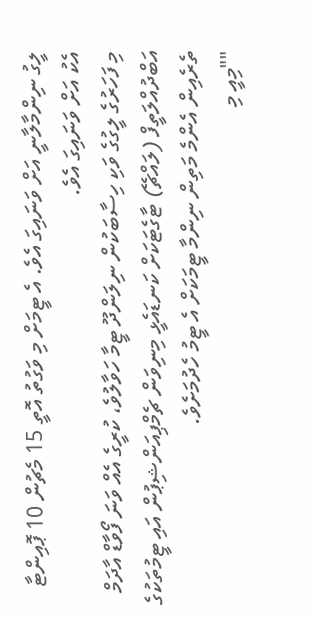ލީގު ނިންމާލާނީ އަށް ވަނައިގަ އެވެ. އެ ޓީމަށް މި ވަގުތު އޮތީ 15 މެޗުން 10 ޕޮއިންޓާ އެކު އަށް ވަނައިގަ އެވެ.
މި ފަހަރުގެ ލީގުގެ ވަކި ހިސާބަކުން ނިލަންދޫ ޓީމާ ހަވާލުވެ، ކުރީގެ އެއް ވަނަ ފޯވާޑް އާދަމް އަބްދުއްލަތީފް (ލައްޗޭ) ޓާގެޓަކަށް ކަނޑައެޅީ މިނިވަން ޗެމްޕިއަންޝިޕުން އައި ޓީމުތަކުގެ ތެރެއިން އެންމެ މަތިން ނިންމާ ޓީމަކަށް އެ ޓީމު ހެދުމަށެވެ.
""މިއީ މި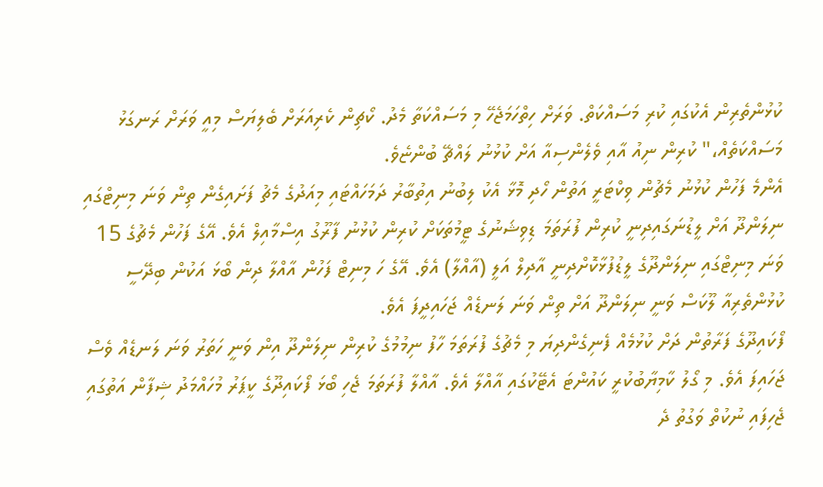ކުޅުންތެރިން އެކުގައި ކުރި މަސައްކަތް. ވަރަށް ހިތްހަމަޖެހޭ މި މަސައްކަތާ މެދު. ކޯޗިން ކެރިއަރަށް ބެލިޔަސް މިއީ ވަރަށް ރަނގަޅު މަސައްކަތެއް،" ކުރިން ނިއު އާއި ވެލެންސިއާ އަށް ކުޅުނު ލައްޗޭ ބުންޏެވެ.
އެންމެ ފަހުން ކުޅުނު މެޗުން ވިކްޓަރީ އަތުން ހޯދި މޮޅާ އެކު ލިބުނު އިތުބާރު ދަމަހައްޓައި މިއަދުގެ މެޗު ފަށައިގެން ތިން ވަނަ މިނިޓްގައި ނިލަންދޫ އަށް ލީޑުނަގައިދިނީ ކުރިން ފުރަތަމަ ޑިވިޝަނުގެ ޓީމުތަކަށް ކުރިން ކުޅުނު ފާރޫގު އިސްމާއިލް އެވެ. އޭގެ ފަހުން މެޗުގެ 15 ވަނަ މިނިޓްގައި ނިލަންދޫގެ ލީޑުފުޅާކޮށްދިނީ އާދިލް އަލީ (އާއްލާ) އެވެ. އޭގެ ހަ މިނިޓް ފަހުން އާއްލާ ދިން ބޯޅަ އަކުން ބިދޭސީ ކުޅުންތެރިއާ ލޫކަސް ވަނީ ނިލަންދޫ އަށް ތިން ވަނަ ލަނޑެއް ޖަހައިދީފަ އެވެ.
ފޯކައިދޫގެ ފަރާތުން ދަށް ކުޅުމެއް ފެނިގެންދިޔަ މި މެޗުގެ ފުރަތަމަ ހާފު ނިމުމުގެ ކުރިން ނިލަންދޫ އިން ވަނީ ހަތަރު ވަނަ ލަނޑެއް ވެސް ޖަހައިފަ އެވެ. މި ގޯލު ކާމިޔާބުކުރީ ކައުންޓަ އެޓޭކުގައި އާއްލާ އެވެ. އާއްލާ ފުރަތަމަ ޖެހި ބޯޅަ ފޯކައިދޫގެ ކީޕަރު މުހައްމަދު ޝިފާން އަތުގައި ޖެހިފައި ނުކުތް ވަގުތު ދެ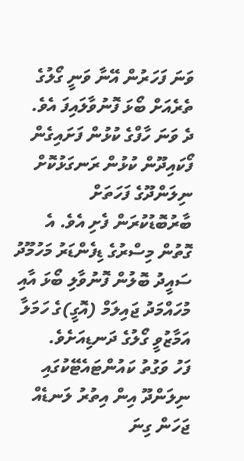ވަނަ ފަހަރުން އޭނާ ވަނީ ގޯލުގެ ތެރެއަށް ބޯޅަ ފޮނުވާލައިފަ އެވެ.
ދެ ވަނަ ހާފްގެ ކުޅުން ފަށައިގެން ފޯކައިދޫން ކުޅުން ރަނގަޅުކޮށް ނިލަންދޫގެ ފަހަތަށް ބާރުބޮޑުކުރަން ފެށި އެވެ. އެ ގޮތުން މިސްރުގެ ޑިފެންޑަރު މަހުމޫދު ސައީދު ބޮލުން ފޮނުވާލި ބޯޅަ އާއި މުހައްމަދު ޖައިލަމް (އޮގީ)ގެ ހަމަލާ އަމާޒުވީ ގޯލުގެ ދަނޑިއަށެވެ.
ފަހު ވަގުތު ކައުންޓައެޓޭކުގައި ނިލަންދޫ އިން އިތުރު ލަނޑެއް ޖަހަން ގިނަ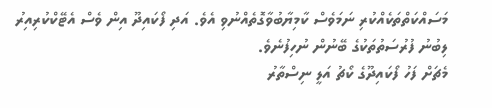މަސައްކަތްތަކެއްކުރި ނަމަވެސް ކާމިޔާބުވާގޮތެއްނުވި އެވެ. އަދި ފޯކައިދޫ އިން ވެސް އެޓޭކްކުރިއިރު ލިބުނު ފުރުސަތުތަކުގެ ބޭނުން ނުހިފުނެވެ.
މެޗަށް ފަހު ފޯކައިދޫގެ ކޯޗު އަލީ ނިސްތާރު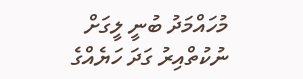މުހައްމަދު ބުނީ ލީގަށް ނުކުތްއިރު ގަދަ ހަޔެއްގެ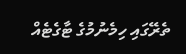ތެރޭގައި ހިމެނުމުގެ ޓާގެޓެއް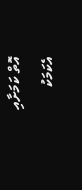އޮތް ކަމަށާއި އެކަމަކު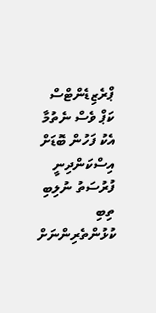ޕްރެޒިޑެންޓްސް ކަޕް ވެސް ނެތުމާ އެކު ފަހުން ބޮޑަށް އިސްކަންދިނީ ފުރުސަތު ނުލިބި ތިބި ކުޅުންތެރިންނަށް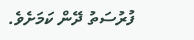ފުރުސަތު ދޭން ކަމަށެވެ.